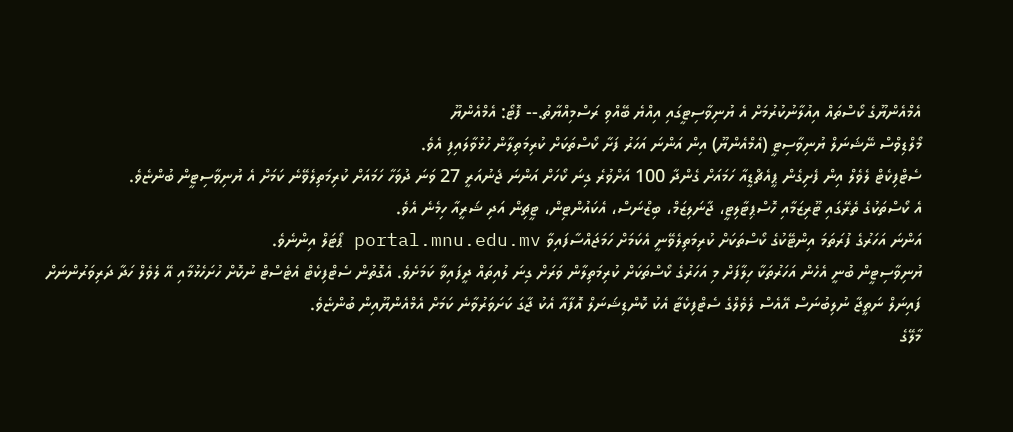އެމްއެންޔޫގެ ކޯސްތައް އިއުލާނުކުރުމަށް އެ ޔުނިވާސިޓީގައި އިއްޔެ ބޭއްވި ރަސްމިއްޔާތު.-- ފޮޓޯ: އެމްއެންޔޫ
މޯލްޑިވްސް ނޭޝަނަލް ޔުނިވާސިޓީ (އެމްއެންޔޫ) އިން އަންނަ އަހަރު ފަށާ ކޯސްތަކަށް ކުރިމަތިލާން ހުޅުވާލައިފި އެވެ.
ސެޓްފިކެޓް ލެވެލް އިން ފެށިގެން ޕީއެޗްޑީއާ ހަމައަށް ގެންދާ 100 އަށްވުރެ ގިނަ ކޯހަށް އަންނަ ޖެނުއަރީ 27 ވަނަ ދުވަހާ ހަމައަށް ކުރިމަތިލެވޭނެ ކަމަށް އެ ޔުނިވާސިޓީން ބުންޏެވެ.
އެ ކޯސްތަކުގެ ތެރޭގައި ޓޫރިޒަމާއި ހޮސްޕިޓާލިޓީ، ޖާނަލިޒަމް، ބިޒްނަސް، އެކައުންޓިން، ޓީޗިން އަދި ޝަރީއާ ހިމެނެ އެވެ.
އަންނަ އަހަރުގެ ފުރަތަމަ އިންޓޭކުގެ ކޯސްތަކަށް ކުރިމަތިލެވޭނީ އެކަމަށް ހަމަޖައްސާފައިވާ portal.mnu.edu.mv ޕޯޓަލް އިންނެވެ.
ޔުނިވާސިޓީން ބުނީ އެހެން އަހަރުތަކާ ހިލާފަށް މި އަހަރުގެ ކޯސްތަކަށް ކުރިމަތިލާން ވަރަށް ގިނަ ލުއިތައް ދީފައިވާ ކަމަށެވެ. އެގޮތުން ސެޓްފިކެޓް އެޓެސްޓް ނުކޮށް ހުށަހެޅުމާއި އޭ ލެވެލް ހަދާ ދަރިވަރުންނަށް ފައިނަލް ނަތީޖާ ނުލިބުނަސް އޭއެސް ލެވެލްގެ ސެޓްފިކެޓާ އެކު ކޮންޑިޝަނަލް އޮފާއާ އެކު ޖާގަ ކަށަވަރުވާނެ ކަމަށް އެމްއެންޔޫއިން ބުންޏެވެ.
މާލޭގެ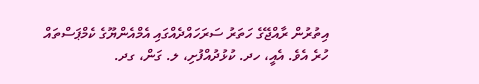އިތުރުން ރާއްޖޭގެ ހަތަރު ސަރަހައްދެއްގައި އެމްއެންޔޫގެ ކެމްޕަސްތައް ހުރެ އެވެ. އެއީ، ހދ. ކުޅުދުއްފުށި، ލ. ގަން، ގދ.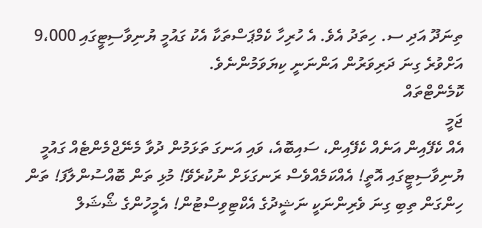ތިނަދޫ އަދި ސ. ހިތަދު އެވެ. އެ ހުރިހާ ކެމްޕަސްތަކާ އެކު ގައުމީ ޔުނިވާސިޓީގައި 9،000 އަށްވުރެ ގިނަ ދަރިވަރުން އަންނަނީ ކިޔަވަމުންނެވެ.
ކޮމެންޓްތައް
ޖަމީ
އެއް ކެފޭއިން އަނެއް ކެފޭއިން، ސައިބޮއެ، ވައި އަނގަ ތަޅަމުން ދުވާ މެނޭޖްމެންޓެއް ގައުމީ ޔުނިވާސިޓީގައި އޮތީ! އެއްކަމެއްވެސް ރަނގަޅަށް ނުކުރެވޭ! މުޅި ތަން ބޮއްސުންލާފަ! ތަން ހިންގަން ތިބި ގިނަ ވެރިންނަކީ ނަޝީދުގެ އެކްޓިވިސްޓުން! އެމީހުންގެ ޝޯޝަލް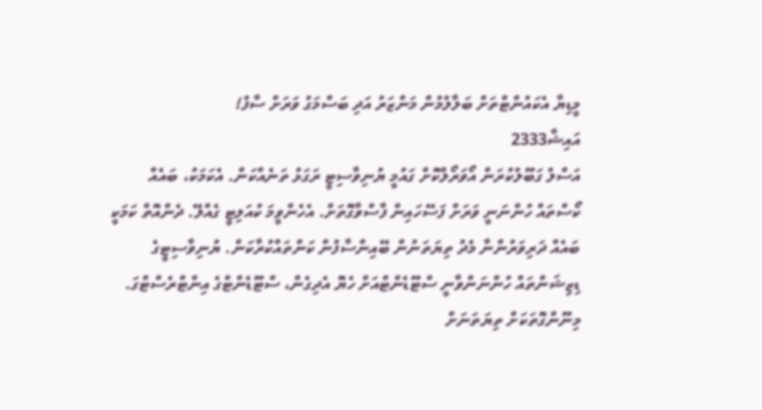މީޑިޔާ އެކައުންޓްތަށް ބަލާލުމުން މަންޒަރު އަދި ބަސްމަގު ވަރަށް ސާފު!
އައިޝާ2333
އަސްލު ގަބޫލުކުރަން އޯވަރޯލްކޮށް ގައުމީ ޔުނިވާސިޓީ ރަގަޅު ތަނެއްކަން. އެކަމަކު، ބައެއް ކޯސްތައް ހުންނަނީ ވަރަށް ފަސޭހައިން ފާސްވާގޮތަށް. އެހެންވީމަ ކުއަލިޓީ ގެއްލޭ. ދެންއޮތް ކަމަކީ ބައެއް ދަރިވަރުންނާ މެދު ތިޔަތަނުން ބޭއިންސާފުން ކަންތައްކުރާކަން. ޔުނިވާސިޓީގެ ޑިޒިޝަންތައް ހުންނަންވާނީ ސްޓޫޑެންޓްއަށް ހެޔޮ އެދިގެން، ސްޓޫޑެންޓްގެ އިންޓްރެސްޓްގަ. މިނޫންގޮތަކަށް ތިޔަތަނަށް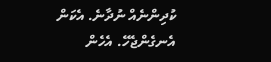ކުދިންނެއް ނުދާނެ. އެކަން އެނގެންޖެހޭ. އެހެން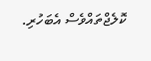ކޮލެޖްތައްވެސް އެބަހުރި.